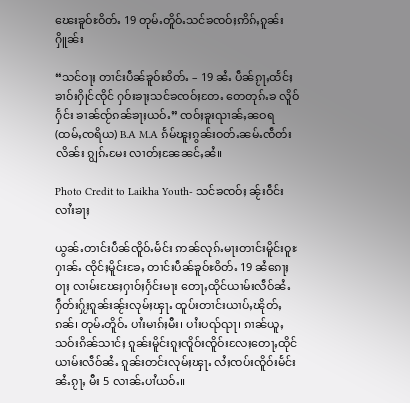ၽေးၶူဝ်ႊဝိတ်ႉ 19 တုမ်ႉတိူဝ်ႉသင်ၶၸဝ်ႈဢိၵ်ႇၵူၼ်းႁိူၼ်း

“သင်ဝႃႈ တၢင်းပဵၼ်ၶူဝ်ႊဝိတ်ႉ – 19 ၼႆႉ ပဵၼ်ၵႂႃႇထႅင်ႈၶၢဝ်းႁိုင်ၸိုင် ႁဝ်းၶႃႈသင်ၶၸဝ်ႈတႄႉ တေတုၵ်ႉၶ လိူဝ်ႁႅင်း ၶၢၼ်ၸႂ်ၵၼ်ၶႃႈယဝ်ႉ” ၸဝ်ႈၶူးၺၢၼ်ႇၼဝရ (ထမ်ႇၸရိယ) B.A M.A ၵႅမ်ၽူႈၵွၼ်းဝတ်ႉၼမ်ႉၸဵတ်းလိၼ်း ၵျွၵ်ႉမႄး လၢတ်ႈၼႄၼင်ႇၼႆ။

Photo Credit to Laikha Youth- သင်ၶၸဝ်ႈ ၼႂ်းဝဵင်းလၢႆးၶႃႈ

ယွၼ်ႉတၢင်းပဵၼ်ၸိူဝ်ႉမႅင်း ဢၼ်လုၵ်ႉမႃးတၢင်းမိူင်းဝူႊႁၢၼ်ႉ ၸိုင်ႈမိူင်းၶႄႇ တၢင်းပဵၼ်ၶူဝ်ႊဝိတ်ႉ 19 ၼႆၵေႃႈဝႃႈ လၢမ်းၽႄႈႁၢဝ်ႈႁႅင်းမႃး တေႃႇထိုင်ယၢမ်းလဵဝ်ၼႆႉ ႁဵတ်းႁႂ်ႈၵူၼ်းၼႂ်းလုမ်ႈၾႃႉ ထူပ်းတၢင်းယၢပ်ႇၽိုတ်ႇၵၼ်၊ တုမ်ႉတိူဝ်ႉ ပၢႆးမၢၵ်ႈမီး၊ ပၢႆးပၺ်ၺႃ၊ ၵၢၼ်ယူႇသဝ်းၵိၼ်သၢင်ႈ ၵူၼ်းမိူင်းၵူႈၸိူဝ်းၸိူဝ်းလႄႈတေႃႇထိုင်ယၢမ်းလဵဝ်ၼႆႉ ၵူၼ်းတင်းလုမ်ႈၾႃႉ လႆႈၸပ်းၸိူဝ်းမႅင်းၼႆႉၵႂႃႇ မီး 5 လၢၼ်ႉပၢႆယဝ်ႉ။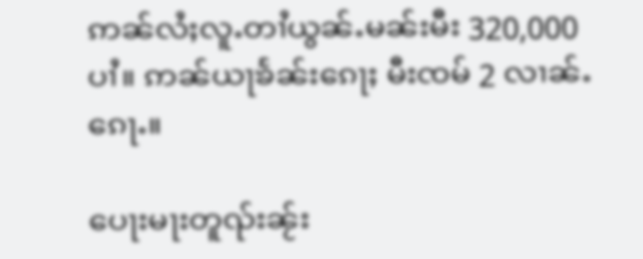ဢၼ်လႆႈလူႉတၢႆယွၼ်ႉမၼ်းမီး 320,000 ပၢႆ။ ဢၼ်ယႃၶႅၼ်းၵေႃႈ မီးၸမ် 2 လၢၼ်ႉၵေႃႉ။

ပေႃးမႃးတူၺ်းၼႂ်း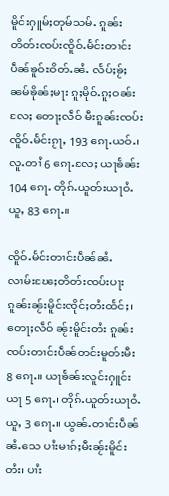မိူင်းႁူမ်ႈတုမ်သမ်ႉ ၵူၼ်းတိတ်းၸပ်းၸိူဝ်ႉမႅင်းတၢင်းပဵၼ်ၶူဝ်ႊဝိတ်ႉၼႆႉ လႅပ်ႈၶႂ်ႈၼမ်ၶိုၼ်ႈမႃး ၵူႈမိုဝ်ႉၵူႈဝၼ်းလႄႈ တေႃႈလဵဝ် မီးၵူၼ်းၸပ်းၸိူဝ်ႉမႅင်းၵႂႃႇ 193 ၵေႃႉယဝ်ႉ၊ လူႉတၢႆ 6 ၵေႃႉလႄႈ ယႃၶႅၼ်း 104 ၵေႃႉ တိုၵ်ႉယူတ်းယႃဝႆႉယူႇ 83 ၵေႃႉ။

ၸိူဝ်ႉမႅင်းတၢင်းပဵၼ်ၼႆႉ လၢမ်းၽႄႈတိတ်းၸပ်းပႃး ၵူၼ်းၼႂ်းမိူင်းၸိုင်ႈတႆးထႅင်ႈ၊ တေႃႈလဵဝ် ၼႂ်းမိူင်းတႆး ၵူၼ်းၸပ်းတၢင်းပဵၼ်တင်းမူတ်းမီး 8 ၵေႃႉ။ ယႃၶႅၼ်းလူင်းႁူင်းယႃ 5 ၵေႃႉ၊ တိုၵ်ႉယူတ်းယႃဝႆႉယူႇ 3 ၵေႃႉ။ ယွၼ်ႉတၢင်းပဵၼ်ၼႆႉသေ ပၢႆးမၢၵ်ႈမီးၼႂ်းမိူင်းတႆး၊ ပၢႆး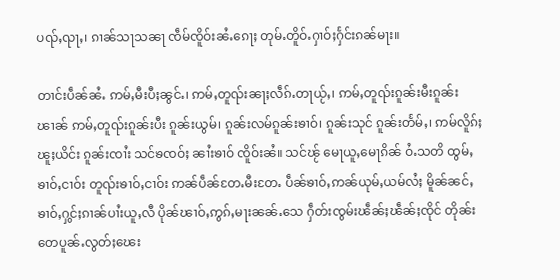ပၺ်ႇၺႃႇ၊ ၵၢၼ်သႃသၼႃ ၸဵမ်ၸိူဝ်းၼႆႉၵေႃႈ တုမ်ႉတိူဝ်ႉႁၢဝ်ႈႁႅင်းၵၼ်မႃး။

တၢင်းပဵၼ်ၼႆႉ ဢမ်ႇမီးပီႈၼွင်ႉ၊ ဢမ်ႇတူၺ်းၼႃႈလဵၵ်ႉတႃယႂ်ႇ၊ ဢမ်ႇတူၺ်းၵူၼ်းမီးၵူၼ်းၽၢၼ် ဢမ်ႇတူၺ်းၵူၼ်းပီး ၵူၼ်းယွမ်၊ ၵူၼ်းလမ်ၵူၼ်းၶၢဝ်၊ ၵူၼ်းသုင် ၵူၼ်းတႅမ်ႇ၊ ဢမ်လိူၵ်ႈၽူႈယိင်း ၵူၼ်းၸၢႆး သင်ၶၸဝ်ႈ ၼၢႆးၶၢဝ် ၸိူဝ်းၼႆ။ သင်ၽႂ် မေႃယူႇမေႃၵိၼ် ဝႆႉသတိ ထွမ်ႇၶၢဝ်ႇငၢဝ်း တူၺ်းၶၢဝ်ႇငၢဝ်း ဢၼ်ပဵၼ်တႄႉမီးတႄႉ ပဵၼ်ၶၢဝ်ႇဢၼ်ယုမ်ႇယမ်လႆႈ မိူၼ်ၼင်ႇၶၢဝ်ႇႁွင်ႈၵၢၼ်ပၢႆးယူႇလီ ပိုၼ်ၽၢဝ်ႇဢွၵ်ႇမႃးၼၼ်ႉသေ ႁဵတ်းၸွမ်းၽဵၼ်ႈၽဵၼ်ႈၸိုင် တိုၼ်းတေပူၼ်ႉလွတ်ႈၽေး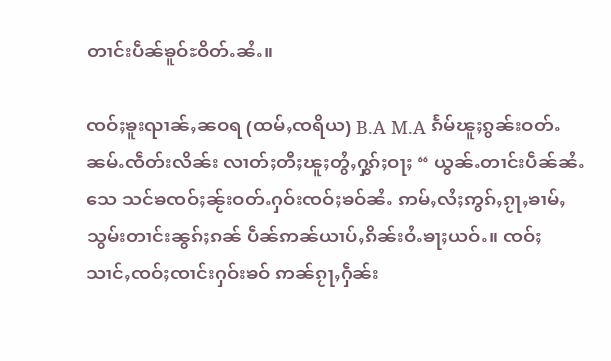တၢင်းပဵၼ်ၶူဝ်ႊဝိတ်ႉၼႆႉ။

ၸဝ်ႈၶူးၺၢၼ်ႇၼဝရ (ထမ်ႇၸရိယ) B.A M.A ၵႅမ်ၽူႈၵွၼ်းဝတ်ႉၼမ်ႉၸဵတ်းလိၼ်း လၢတ်ႈတီႈၽူႈတွႆႇႁွၵ်ႈဝႃႈ “ ယွၼ်ႉတၢင်းပဵၼ်ၼႆႉသေ သင်ၶၸဝ်ႈၼႂ်းဝတ်ႉႁဝ်းၸဝ်ႈၶဝ်ၼႆႉ ဢမ်ႇလႆႈဢွၵ်ႇၵႂႃႇၶၢမ်ႇသွမ်းတၢင်းၼွၵ်ႈၵၼ် ပဵၼ်ဢၼ်ယၢပ်ႇၵိၼ်းဝႆႉၶႃႈယဝ်ႉ။ ၸဝ်ႈသၢင်ႇၸဝ်ႈၸၢင်းႁဝ်းၶဝ် ဢၼ်ၵႂႃႇႁဵၼ်း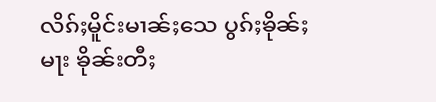လိၵ်ႈမိူင်းမၢၼ်ႈသေ ပွၵ်ႈၶိုၼ်ႈမႃး ၶိုၼ်းတီႈ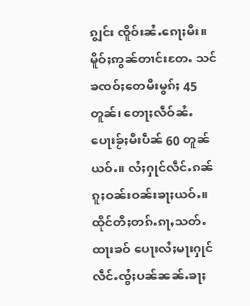ၵျွင်း ၸိူဝ်းၼႆႉၵေႃႈမီး။ မိူဝ်ႈဢွၼ်တၢင်းတႄႉ သင်ၶၸဝ်ႈတေမီးမွၵ်ႈ 45 တူၼ်၊ တေႃႈလဵဝ်ၼႆႉ ပေႃးၶႂ်ႈမီးပဵၼ် 60 တူၼ်ယဝ်ႉ။ လႆႈႁုင်လဵင်ႉၵၼ်ၵူႈဝၼ်းဝၼ်းၶႃႈယဝ်ႉ။ ထိုင်တီႈတၵ်ႉၵႃႇသတ်ႉထႃးၶဝ် ပေႃးလႆႈမႃးႁုင်လဵင်ႉၸွႆႈပၼ်ၼၼ်ႉၶႃႈ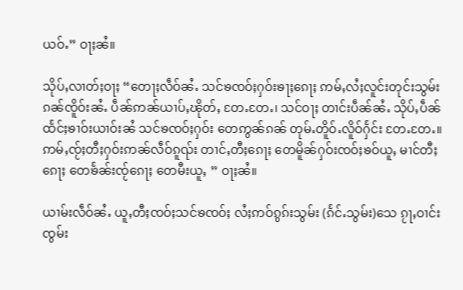ယဝ်ႉ” ဝႃႈၼႆ။

သိုပ်ႇလၢတ်ႈဝႃႈ “တေႃႈလဵဝ်ၼႆႉ သင်ၶၸဝ်ႈႁဝ်းၶႃႈၵေႃႈ ဢမ်ႇလႆႈလူင်းတုင်းသွမ်းၵၼ်ၸိူဝ်းၼႆႉ ပဵၼ်ဢၼ်ယၢပ်ႇၽိုတ်ႇ တႄႉတႄႉ၊ သင်ဝႃႈ တၢင်းပဵၼ်ၼႆႉ သိုပ်ႇပဵၼ်ထႅင်ႈၶၢဝ်းယၢဝ်းၼႆ သင်ၶၸဝ်ႈႁဝ်း တေဢွၼ်ၵၼ် တုမ်ႉတိူဝ်ႉလိူဝ်ႁႅင်း တႄႉတႄႉ။ ဢမ်ႇၸႂ်ႈတီႈႁဝ်းဢၼ်လဵဝ်ၵူၺ်း တၢင်ႇတီႈၵေႃႈ တေမိူၼ်ႁဝ်းၸဝ်ႈၶဝ်ယူႇ မၢင်တီႈၵေႃႈ တေၶႅၼ်းၸႂ်ၵေႃႈ တေမီးယူႇ ” ဝႃႈၼႆ။

ယၢမ်းလဵဝ်ၼႆႉ ယူႇတီႈၸဝ်ႈသင်ၶၸဝ်ႈ လႆႈဢဝ်ၵွၵ်းသွမ်း (ၵႅင်ႉသွမ်း)သေ ၵႂႃႇဝၢင်းၸွမ်း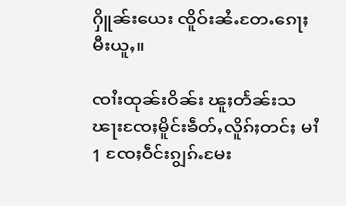ႁိူၼ်းယေး ၸိူဝ်းၼႆႉတႄႉၵေႃႈမီးယူႇ။

ၸၢႆးထုၼ်းဝိၼ်း ၽူႈတႅၼ်းသၽႃးၸႄႈမိူင်းၶဵတ်ႇလိူၵ်ႈတင်ႈ မၢႆ 1 ၸႄႈဝဵင်းၵျွၵ်ႉမႄး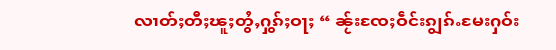လၢတ်ႈတီႈၽူႈတွႆႇႁွၵ်ႈဝႃႈ “ ၼႂ်းၸႄႈဝဵင်းၵျွၵ်ႉမႄးႁဝ်း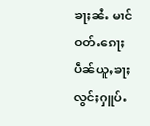ၶႃႈၼႆႉ မၢင်ဝတ်ႉၵေႃႈပဵၼ်ယူႇၶႃႈ လွင်ႈႁူပ်ႉ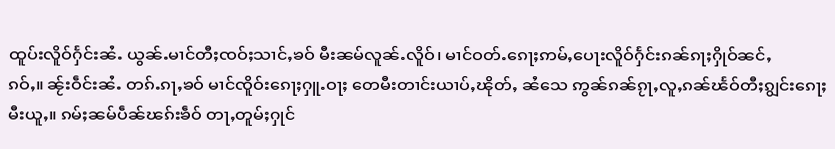ထူပ်းလိူဝ်ႁႅင်းၼႆႉ ယွၼ်ႉမၢင်တီႈၸဝ်ႈသၢင်ႇၶဝ် မီးၼမ်လူၼ်ႉလိူဝ်၊ မၢင်ဝတ်ႉၵေႃႈဢမ်ႇပေႃးလိူဝ်ႁႅင်းၵၼ်ၵႃႈႁိုဝ်ၼင်ႇၵဝ်ႇ။ ၼႂ်းဝဵင်းၼႆႉ တၵ်ႉၵႃႇၶဝ် မၢင်ၸိူဝ်းၵေႃႈႁူႉဝႃႈ တေမီးတၢင်းယၢပ်ႇၽိုတ်ႇ ၼႆသေ ဢွၼ်ၵၼ်ၵႂႃႇလူႇၵၼ်ၽႅဝ်တီႈၵျွင်းၵေႃႈမီးယူႇ။ ၵမ်ႈၼမ်ပဵၼ်ၽၵ်းၶဵဝ် တႃႇတူမ်ႈႁုင်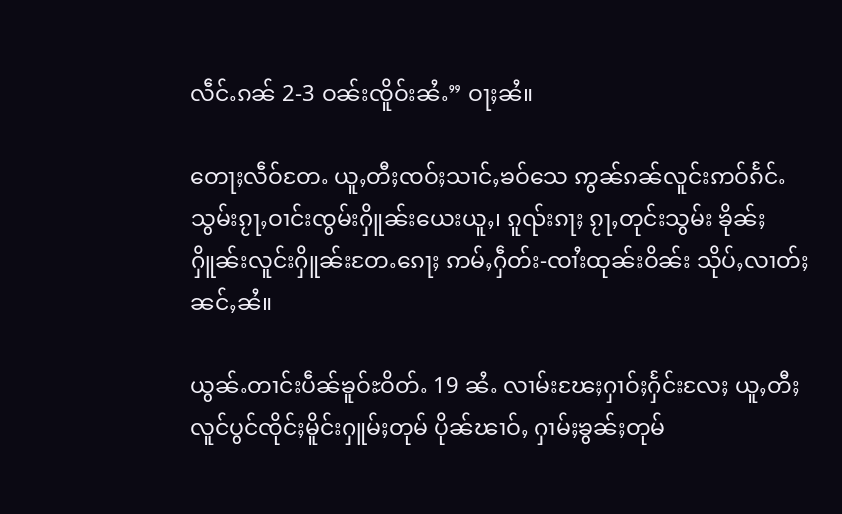လဵင်ႉၵၼ် 2-3 ဝၼ်းၸိူဝ်းၼႆႉ” ဝႃႈၼႆ။

တေႃႈလဵဝ်တႄႉ ယူႇတီႈၸဝ်ႈသၢင်ႇၶဝ်သေ ဢွၼ်ၵၼ်လူင်းဢဝ်ၵႅင်ႉသွမ်းၵႂႃႇဝၢင်းၸွမ်းႁိူၼ်းယေးယူႇ၊ ၵူၺ်းၵႃႈ ၵႂႃႇတုင်းသွမ်း ၶိုၼ်ႈႁိူၼ်းလူင်းႁိူၼ်းတႄႉၵေႃႈ ဢမ်ႇႁဵတ်း-ၸၢႆးထုၼ်းဝိၼ်း သိုပ်ႇလၢတ်ႈၼင်ႇၼႆ။

ယွၼ်ႉတၢင်းပဵၼ်ၶူဝ်ႊဝိတ်ႉ 19 ၼႆႉ လၢမ်းၽႄႈႁၢဝ်ႈႁႅင်းလႄႈ ယူႇတီႈလူင်ပွင်ၸိုင်ႈမိူင်းႁူမ်ႈတုမ် ပိုၼ်ၽၢဝ်ႇ ႁၢမ်ႈၶွၼ်ႈတုမ်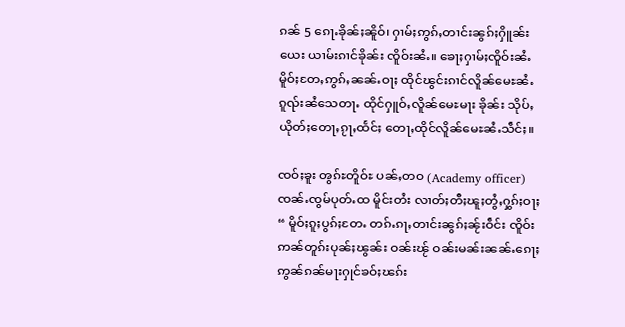ၵၼ် 5 ၵေႃႉၶိုၼ်ႈၼိူဝ်၊ ႁၢမ်ႈဢွၵ်ႇတၢင်းၼွၵ်ႈႁိူၼ်းယေး ယၢမ်းၵၢင်ၶိုၼ်း ၸိူဝ်းၼႆႉ။ ၶေႃႈႁၢမ်ႈၸိူဝ်းၼႆႉ မိူဝ်ႈတႄႇဢွၵ်ႇၼၼ်ႉဝႃႈ ထိုင်ၽွင်းၵၢင်လိူၼ်မေႊၼႆႉၵူၺ်းၼႆသေတႃႉ ထိုင်ႁူဝ်ႇလိူၼ်မေႊမႃး ၶိုၼ်း သိုပ်ႇယိုတ်ႈတေႃႇၵႂႃႇထႅင်ႈ တေႃႇထိုင်လိူၼ်မေႊၼႆႉသဵင်ႈ။

ၸဝ်ႈၶူး ၻွၵ်ႊတိူဝ်ႊ ပၼ်ႇတဝ (Academy officer) ၸၼ်ႉၸွမ်ပုတ်ႉထ မိူင်းတႆး လၢတ်ႈတီႈၽူႈတွႆႇႁွၵ်ႈဝႃႈ“ မိူဝ်ႈၵူႈပွၵ်ႈတႄႉ တၵ်ႉၵႃႇတၢင်းၼွၵ်ႈၼႂ်းဝဵင်း ၸိူဝ်းဢၼ်တူၵ်းပုၼ်ႈၽွၼ်း ဝၼ်းၽႂ် ဝၼ်းမၼ်းၼၼ်ႉၵေႃႈ ဢွၼ်ၵၼ်မႃးႁုင်ၶဝ်ႈၽၵ်း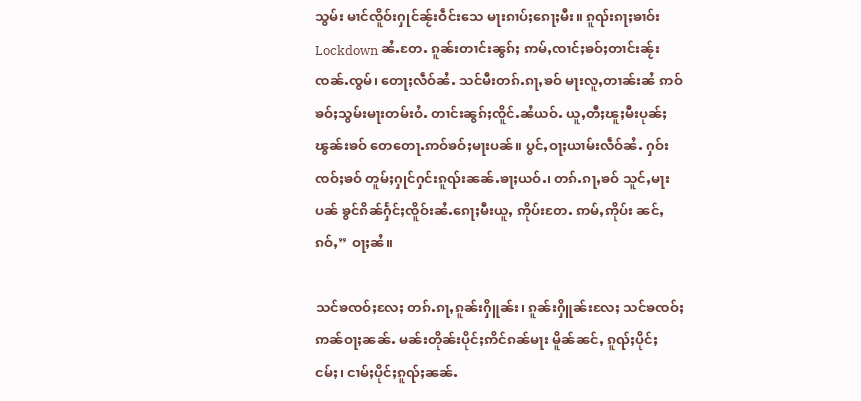သွမ်း မၢင်ၸိူဝ်းႁုင်ၼႂ်းဝဵင်းသေ မႃးၵၢပ်ႈၵေႃႈမီး။ ၵူၺ်းၵႃႈၶၢဝ်း Lockdown ၼႆႉတႄႉ ၵူၼ်းတၢင်းၼွၵ်ႈ ဢမ်ႇၸၢင်ႈၶဝ်ႈတၢင်းၼႂ်းၸၼ်ႉၸွမ်၊ တေႃႈလဵဝ်ၼႆႉ သင်မီးတၵ်ႉၵႃႇၶဝ် မႃးလူႇတၢၼ်းၼႆ ဢဝ်ၶဝ်ႈသွမ်းမႃးတမ်းဝႆႉ တၢင်းၼွၵ်ႈၸိူင်ႉၼႆယဝ်ႉ ယူႇတီႈၽူႈမီးပုၼ်ႈၽွၼ်းၶဝ် တေတေႃႉဢဝ်ၶဝ်ႈမႃးပၼ်။ ပွင်ႇဝႃႈယၢမ်းလဵဝ်ၼႆႉ ႁဝ်းၸဝ်ႈၶဝ် တူမ်ႈႁုင်ႁင်းၵူၺ်းၼၼ်ႉၶႃႈယဝ်ႉ၊ တၵ်ႉၵႃႇၶဝ် သူင်ႇမႃးပၼ် ၶွင်ၵိၼ်ႁႅင်ႈၸိူဝ်းၼႆႉၵေႃႈမီးယူႇ ဢိုပ်းတႄႉ ဢမ်ႇဢိုပ်း ၼင်ႇၵဝ်ႇ” ဝႃႈၼႆ။

သင်ၶၸဝ်ႈလႄႈ တၵ်ႉၵႃႇၵူၼ်းႁိူၼ်း၊ ၵူၼ်းႁိူၼ်းလႄႈ သင်ၶၸဝ်ႈ ဢၼ်ဝႃႈၼၼ်ႉ မၼ်းတိုၼ်းပိုင်ႈဢိင်ၵၼ်မႃး မိူၼ်ၼင်ႇ ၵူၺ်ႈပိုင်ႈငမ်ႈ၊ ငၢမ်ႈပိုင်ႈၵူၺ်ႈၼၼ်ႉ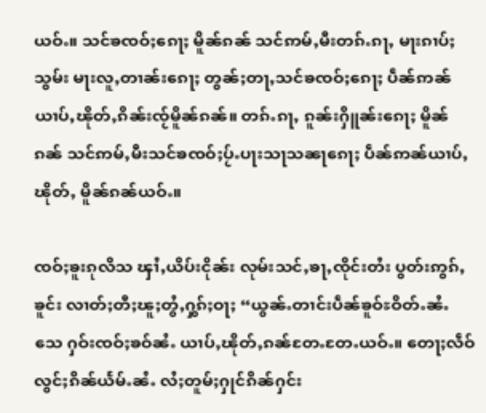ယဝ်ႉ။ သင်ၶၸဝ်ႈၵေႃႈ မိူၼ်ၵၼ် သင်ဢမ်ႇမီးတၵ်ႉၵႃႇ မႃးၵၢပ်ႈသွမ်း မႃးလူႇတၢၼ်းၵေႃႈ တွၼ်ႈတႃႇသင်ၶၸဝ်ႈၵေႃႈ ပဵၼ်ဢၼ်ယၢပ်ႇၽိုတ်ႇၵိၼ်းၸႂ်မိူၼ်ၵၼ်။ တၵ်ႉၵႃႇ ၵူၼ်းႁိူၼ်းၵေႃႈ မိူၼ်ၵၼ် သင်ဢမ်ႇမီးသင်ၶၸဝ်ႈပႂ်ႉပႃးသႃသၼႃၵေႃႈ ပဵၼ်ဢၼ်ယၢပ်ႇၽိုတ်ႇ မိူၼ်ၵၼ်ယဝ်ႉ။

ၸဝ်ႈၶူးၵုလိသ ၾၢႆႇယိပ်းငိုၼ်း လုမ်းသင်ႇၶႃႇၸိုင်းတႆး ပွတ်းဢွၵ်ႇၶူင်း လၢတ်ႈတီႈၽူႈတွႆႇႁွၵ်ႈဝႃႈ “ယွၼ်ႉတၢင်းပဵၼ်ၶူဝ်ႊဝိတ်ႉၼႆႉသေ ႁဝ်းၸဝ်ႈၶဝ်ၼႆႉ ယၢပ်ႇၽိုတ်ႇၵၼ်တႄႉတႄႉယဝ်ႉ။ တေႃႈလဵဝ်လွင်ႈၵိၼ်ယႅမ်ႉၼႆႉ လႆႈတူမ်ႈႁုင်ၵိၼ်ႁင်း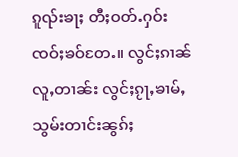ၵူၺ်းၶႃႈ တီႈဝတ်ႉႁဝ်းၸဝ်ႈၶဝ်တႄႉ။ လွင်ႈၵၢၼ်လူႇတၢၼ်း လွင်ႈၵႂႃႇၶၢမ်ႇသွမ်းတၢင်းၼွၵ်ႈ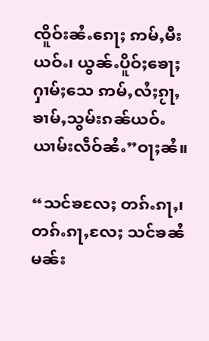ၸိူဝ်းၼႆႉၵေႃႈ ဢမ်ႇမီးယဝ်ႉ၊ ယွၼ်ႉပိူဝ်ႈၶေႃႈႁၢမ်ႈသေ ဢမ်ႇလႆႈၵႂႃႇၶၢမ်ႇသွမ်းၵၼ်ယဝ်ႉ ယၢမ်းလဵဝ်ၼႆႉ”ဝႃႈၼႆ။

“သင်ၶလႄႈ တၵ်ႉၵႃႇ၊ တၵ်ႉၵႃႇလႄႈ သင်ၶၼႆ မၼ်း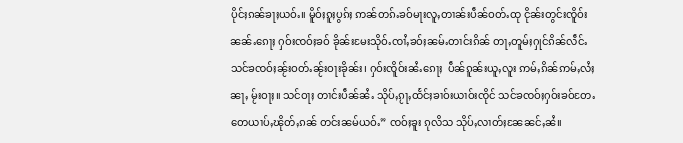ပိုင်ႈၵၼ်ၶႃႈယဝ်ႉ။ မိူဝ်ႈၵူႈပွၵ်ႈ ဢၼ်တၵ်ႉၶဝ်မႃးလူႇတၢၼ်းပဵၼ်ဝတ်ႉထု ငိုၼ်းတွင်းၸိူဝ်းၼၼ်ႉၵေႃႈ ႁဝ်းၸဝ်ႈၶဝ် ၶိုၼ်းမႄးသိုဝ်ႉၸၢႆႇၶဝ်ႈၼမ်ႉတၢင်းၵိၼ် တႃႇတူမ်ႈႁုင်ၵိၼ်လဵင်ႉသင်ၶၸဝ်ႈၼႂ်းဝတ်ႉၼႂ်းဝႃးၶိုၼ်း၊ ႁဝ်းၸိူဝ်းၼႆႉၵေႃႈ  ပဵၼ်ၵူၼ်းယူႇလူး ဢမ်ႇၵိၼ်ဢမ်ႇလႆႈၼႃႇ မႂ်းဝႃႈ။ သင်ဝႃႈ တၢင်းပဵၼ်ၼႆႉ သိုပ်ႇၵႂႃႇထႅင်ႈၶၢဝ်းယၢဝ်းၸိုင် သင်ၶၸဝ်ႈႁဝ်းၶဝ်တႄႉ တေယၢပ်ႇၽိုတ်ႇၵၼ် တင်းၼမ်ယဝ်ႉ” ၸဝ်ႈၶူး ၵုလိသ သိုပ်ႇလၢတ်ႈၼႄၼင်ႇၼႆ။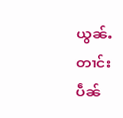ယွၼ်ႉတၢင်းပဵၼ်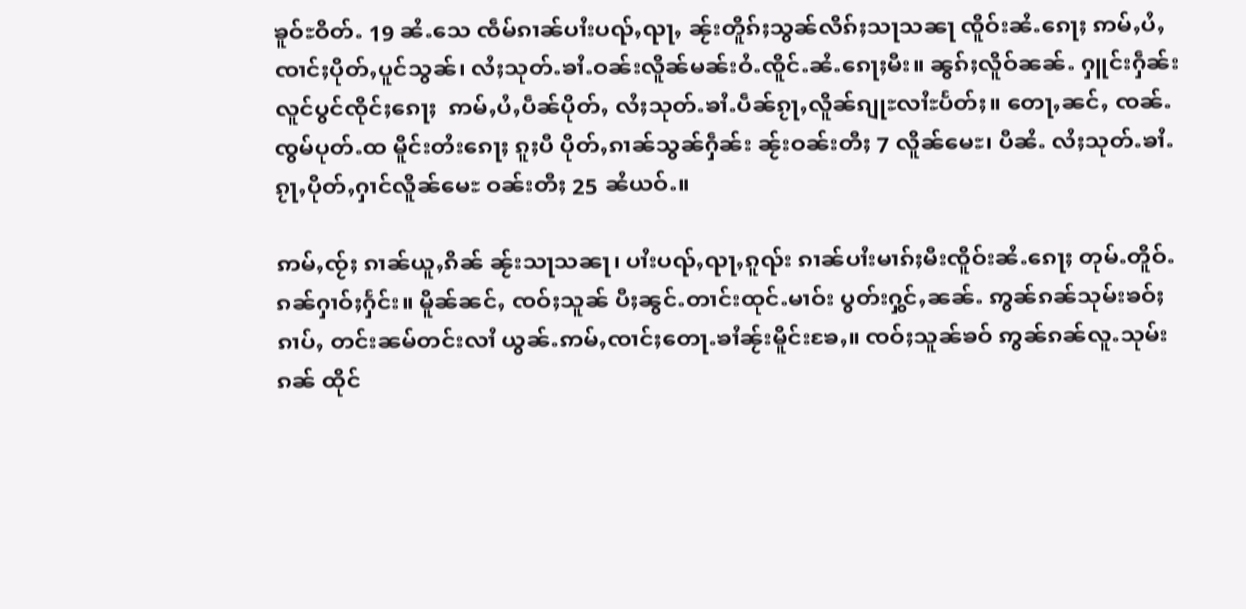ၶူဝ်ႊဝိတ်ႉ 19 ၼႆႉသေ ၸဵမ်ၵၢၼ်ပၢႆးပၺ်ႇၺႃႇ ၼႂ်းတိူၵ်ႈသွၼ်လိၵ်ႈသႃသၼႃ ၸိူဝ်းၼႆႉၵေႃႈ ဢမ်ႇပႆႇၸၢင်ႈပိုတ်ႇပူင်သွၼ်၊ လႆႈသုတ်ႉၶၢႆႉဝၼ်းလိူၼ်မၼ်းဝႆႉၸိူင်ႉၼႆႉၵေႃႈမီး။ ၼွၵ်ႈလိူဝ်ၼၼ်ႉ ႁူင်းႁဵၼ်း လူင်ပွင်ၸိုင်ႈၵေႃႈ  ဢမ်ႇပႆႇပဵၼ်ပိုတ်ႇ လႆႈသုတ်ႉၶၢႆႉပဵၼ်ၵႂႃႇလိူၼ်ၵျုႊလၢႆႊပႅတ်ႈ။ တေႃႇၼင်ႇ ၸၼ်ႉၸွမ်ပုတ်ႉထ မိူင်းတႆးၵေႃႈ ၵူႈပီ ပိုတ်ႇၵၢၼ်သွၼ်ႁဵၼ်း ၼႂ်းဝၼ်းတီႈ 7 လိူၼ်မေႊ၊ ပီၼႆႉ လႆႈသုတ်ႉၶၢႆႉၵႂႃႇပိုတ်ႇႁၢင်လိူၼ်မေႊ ဝၼ်းတီႈ 25 ၼႆယဝ်ႉ။

ဢမ်ႇၸႂ်ႈ ၵၢၼ်ယူႇၵိၼ် ၼႂ်းသႃသၼႃ၊ ပၢႆးပၺ်ႇၺႃႇၵူၺ်း ၵၢၼ်ပၢႆးမၢၵ်ႈမီးၸိူဝ်းၼႆႉၵေႃႈ တုမ်ႉတိူဝ်ႉၵၼ်ႁၢဝ်ႈႁႅင်း။ မိူၼ်ၼင်ႇ ၸဝ်ႈသူၼ် ပီႈၼွင်ႉတၢင်းထုင်ႉမၢဝ်း ပွတ်းႁွင်ႇၼၼ်ႉ ဢွၼ်ၵၼ်သုမ်းၶဝ်ႈၵၢပ်ႇ တင်းၼမ်တင်းလၢႆ ယွၼ်ႉဢမ်ႇၸၢင်ႈတေႃႉၶၢႆၼႂ်းမိူင်းၶႄႇ။ ၸဝ်ႈသူၼ်ၶဝ် ဢွၼ်ၵၼ်လူႉသုမ်းၵၼ် ထိုင်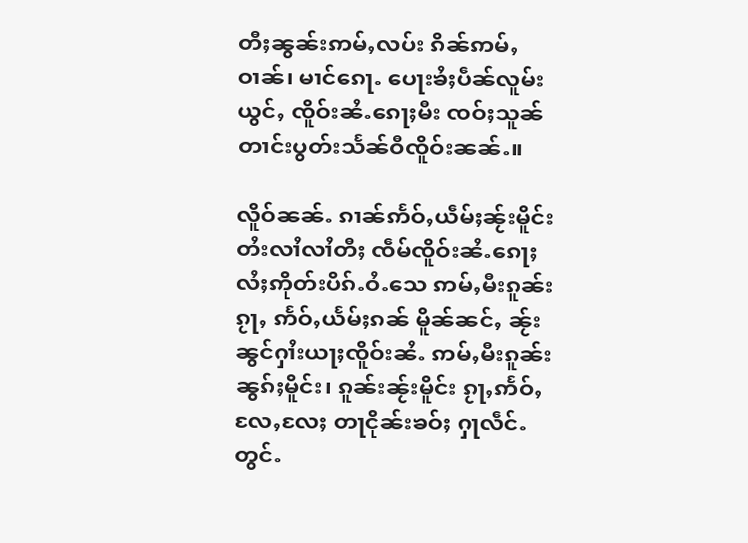တီႈၼွၼ်းဢမ်ႇလပ်း ၵိၼ်ဢမ်ႇဝၢၼ်၊ မၢင်ၵေႃႉ ပေႃးၶႆႈပဵၼ်လူမ်းယွင်ႇ ၸိူဝ်းၼႆႉၵေႃႈမီး ၸဝ်ႈသူၼ်တၢင်းပွတ်းသႅၼ်ဝီၸိူဝ်းၼၼ်ႉ။

လိူဝ်ၼၼ်ႉ ၵၢၼ်ဢႅဝ်ႇယဵမ်ႈၼႂ်းမိူင်းတႆးလၢႆလၢႆတီႈ ၸဵမ်ၸိူဝ်းၼႆႉၵေႃႈ လႆႈဢိုတ်းပိၵ်ႉဝႆႉသေ ဢမ်ႇမီးၵူၼ်းၵႂႃႇ ဢႅဝ်ႇယႅမ်ႈၵၼ် မိူၼ်ၼင်ႇ ၼႂ်းၼွင်ႁၢႆးယႃႈၸိူဝ်းၼႆႉ ဢမ်ႇမီးၵူၼ်းၼွၵ်ႈမိူင်း၊ ၵူၼ်းၼႂ်းမိူင်း ၵႂႃႇဢႅဝ်ႇလႄႇလႄႈ တႃငိုၼ်းၶဝ်ႈ ႁႃလဵင်ႉတွင်ႉ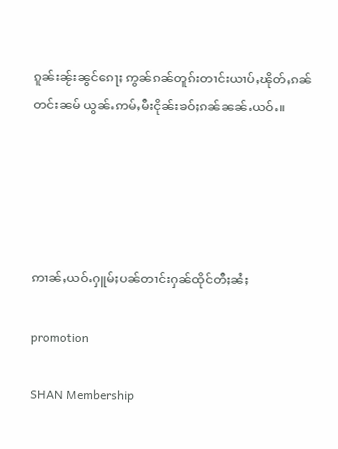ၵူၼ်းၼႂ်းၼွင်ၵေႃႈ ဢွၼ်ၵၼ်တူၵ်းတၢင်းယၢပ်ႇၽိုတ်ႇၵၼ် တင်းၼမ် ယွၼ်ႉဢမ်ႇမီးငိုၼ်းၶဝ်ႈၵၼ်ၼၼ်ႉယဝ်ႉ။





ဢၢၼ်ႇယဝ်ႉႁူမ်ႈပၼ်တၢင်းႁၼ်ထိုင်တီႈၼႆႈ

promotion

SHAN Membership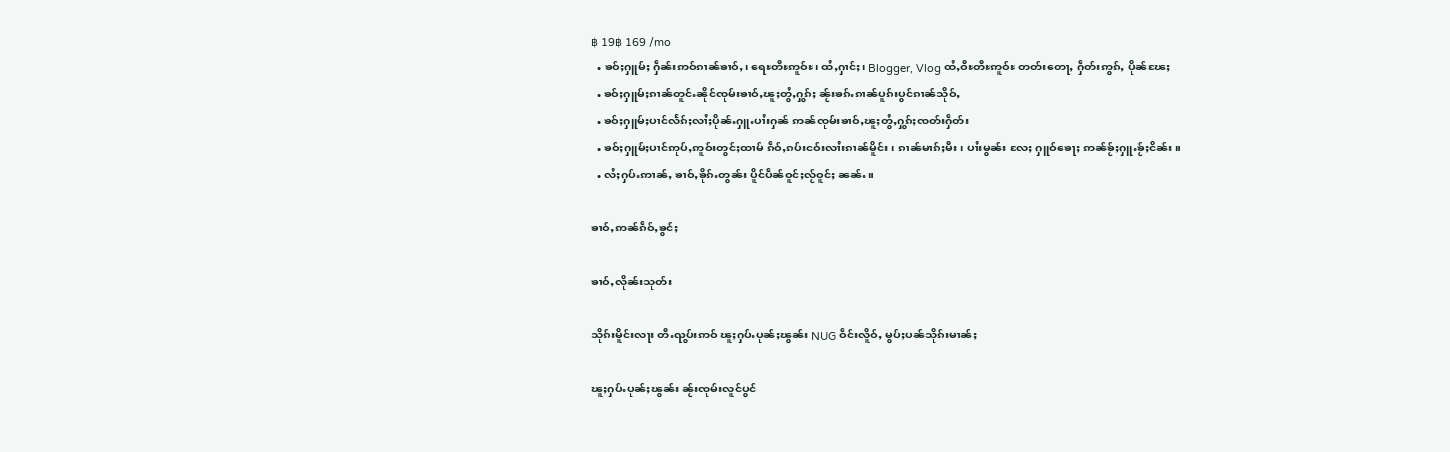฿ 19฿ 169 /mo
  • ၶဝ်ႈႁူမ်ႈ ႁဵၼ်းဢဝ်ၵၢၼ်ၶၢဝ်ႇ၊ ရေႊတီႊဢူဝ်ႊ၊ ထႆႇႁၢင်ႈ၊ Blogger, Vlog ထႆႇဝီႊတီႊဢူဝ်ႊ တတ်းတေႃႇ ႁဵတ်းဢွၵ်ႇ ပိုၼ်ၽႄႈ
  • ၶဝ်ႈႁူမ်ႈၵၢၼ်တူင်ႉၼိုင်ၸုမ်းၶၢဝ်ႇၽူႈတွႆႇႁွၵ်ႈ ၼႂ်းၶၵ်ႉၵၢၼ်ပူၵ်းပွင်ၵၢၼ်သိုဝ်ႇ
  • ၶဝ်ႈႁူမ်ႈပၢင်လႅၵ်ႈလၢႆႈပိုၼ်ႉႁူႉပၢႆးႁၼ် ဢၼ်ၸုမ်းၶၢဝ်ႇၽူႈတွႆႇႁွၵ်ႈၸတ်းႁဵတ်း
  • ၶဝ်ႈႁူမ်ႈပၢင်ဢုပ်ႇဢူဝ်းတွင်ႈထၢမ် ၵဵဝ်ႇၵပ်းငဝ်းလၢႆးၵၢၼ်မိူင်း၊ ၵၢၼ်မၢၵ်ႈမီး၊ ပၢႆးမွၼ်း လႄႈ ႁူဝ်ၶေႃႈ ဢၼ်ၶႂ်ႈႁူႉၶႂ်ႈငိၼ်း။
  • လႆႈႁပ်ႉဢၢၼ်ႇ ၶၢဝ်ႇၶိုၵ်ႉတွၼ်း ပိူင်ပဵၼ်ဝူင်ႈလႂ်ဝူင်ႈ ၼၼ်ႉ။

ၶၢဝ်ႇဢၼ်ၵဵဝ်ႇၶွင်ႈ

ၶၢဝ်ႇလိုၼ်းသုတ်း

သိုၵ်းမိူင်းလႃး တီႉၺွပ်းဢဝ် ၽူႈႁပ်ႉပုၼ်ႈၽွၼ်း NUG ဝဵင်းလိူဝ်ႇ မွပ်ႈပၼ်သိုၵ်းမၢၼ်ႈ

ၽူႈႁပ်ႉပုၼ်ႈၽွၼ်း ၼႂ်းၸုမ်းလူင်ပွင်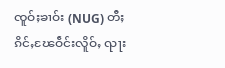ၸူဝ်ႈၶၢဝ်း (NUG) တီႈၵိင်ႇၽႄဝဵင်းလိူဝ်ႇ ၺႃး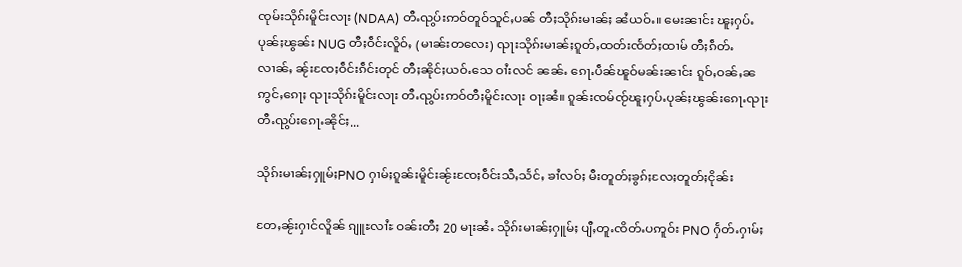ၸုမ်းသိုၵ်းမိူင်းလႃး (NDAA) တီႉၺွပ်းဢဝ်တူဝ်သူင်ႇပၼ် တီႈသိုၵ်းမၢၼ်ႈ ၼႆယဝ်ႉ။ မေးၼၢင်း ၽူႈႁပ်ႉပုၼ်ႈၽွၼ်း NUG တီႈဝဵင်းလိူဝ်ႇ (မၢၼ်းတလေး) ၺႃးသိုၵ်းမၢၼ်ႈၵူတ်ႇထတ်းၸႅတ်ႈထၢမ် တီႈၵဵတ်ႉလၢၼ်ႇ ၼႂ်းၸႄႈဝဵင်းၵဵင်းတုင် တီႈၼိုင်ႈယဝ်ႉသေ ဝၢႆးလင် ၼၼ်ႉ ၵေႃႉပဵၼ်ၽူဝ်မၼ်းၼၢင်း ၵူဝ်ႇဝၼ်ႇၼဢွင်ႇၵေႃႈ ၺႃးသိုၵ်းမိူင်းလႃး တီႉၺွပ်းဢဝ်တီႈမိူင်းလႃး ဝႃႈၼႆ။ ၵူၼ်းၸမ်ၸႂ်ၽူႈႁပ်ႉပုၼ်ႈၽွၼ်းၵေႃႉၺႃးတီႉၺွပ်းၵေႃႉၼိုင်ႈ...

သိုၵ်းမၢၼ်ႈႁူမ်ႈPNO ႁၢမ်ႈၵူၼ်းမိူင်းၼႂ်းၸႄႈဝဵင်းသီႇသႅင်ႇ ၶၢႆလဝ်ႈ မီးတူတ်ႈၶွၵ်ႈလႄႈတူတ်ႈငိုၼ်း

တႄႇၼႂ်းႁၢင်လိူၼ် ၵျူႊလၢႆႊ ဝၼ်းတီႈ 20 မႃးၼႆႉ သိုၵ်းမၢၼ်ႈႁူမ်ႈ ပျီႇတူႉၸိတ်ႉပဢူဝ်း PNO ႁႅတ်ႉႁၢမ်ႈ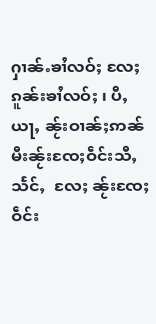ႁၢၼ်ႉၶၢႆလဝ်ႈ လႄႈ ၵူၼ်းၶၢႆလဝ်ႈ ၊ ပီႇယႃႇ ၼႂ်းဝၢၼ်ႈဢၼ်မီးၼႂ်းၸႄႈဝဵင်းသီႇသႅင်ႇ  လႄႈ ၼႂ်းၸႄႈဝဵင်း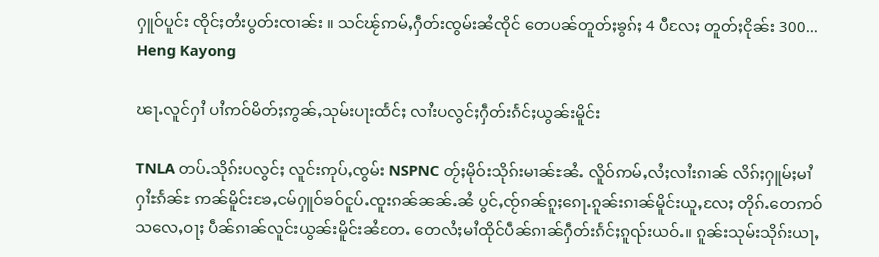ႁူဝ်ပူင်း ၸိုင်ႈတႆးပွတ်းၸၢၼ်း ။ သင်ၽႂ်ဢမ်ႇႁဵတ်းၸွမ်းၼႆၸိုင် တေပၼ်တူတ်ႈၶွၵ်ႈ 4 ပီလႄႈ တူတ်ႈငိုၼ်း 300...
Heng Kayong

ၽႃႉလူင်ႁၢႆ ပၢႆဢဝ်မိတ်ႈဢွၼ်ႇသုမ်းပႃးထႅင်ႈ လၢႆးပလွင်ႈႁဵတ်းၵႅင်ႈယွၼ်းမိူင်း

TNLA တပ်ႉသိုၵ်းပလွင်ႈ လူင်းဢုပ်ႇၸွမ်း NSPNC တႂ်ႈမိုဝ်းသိုၵ်းမၢၼ်ႊၼႆႉ လိူဝ်ဢမ်ႇလႆႈလၢႆးၵၢၼ် လိၵ်ႈႁူမ်ႈမၢႆ ႁၢႆႊၵႅၼ်ႊ ဢၼ်မိူင်းၶႄႇငမ်ႁူဝ်ၶဝ်ငူပ်ႉၸူးၵၼ်ၼၼ်ႉၼႆ ပွင်ႇၸႂ်ၵၼ်ၵူႈၵေႃႉၵူၼ်းၵၢၼ်မိူင်းယူႇလႄႈ တိုၵ်ႉတေဢဝ်သလေႇဝႃႈ ပဵၼ်ၵၢၼ်လူင်းယွၼ်းမိူင်းၼႆတႄႉ တေလႆႈမၢႆထိုင်ပဵၼ်ၵၢၼ်ႁဵတ်းၵႅင်ႈၵူၺ်းယဝ်ႉ။ ၵူၼ်းသုမ်းသိုၵ်းယႃႇ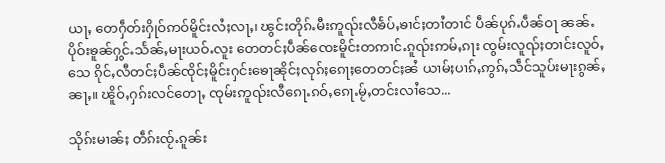ယႃႇ တေႁဵတ်းႁိုဝ်ဢဝ်မိူင်းလႆႈလႃႇ၊ ၽွင်းတိုၵ်ႉမီးဢူၺ်းလီၶႅပ်ႇၶၢင်ႈတၢႆတၢင် ပဵၼ်ပုၵ်ႉပဵၼ်ဝႃ ၼၼ်ႉ ပိုဝ်းၶူၼ်ႁွင်ႉသႅၼ်ႇမႃးယဝ်ႉလူး တေတင်ႈပဵၼ်ၸေႊမိူင်းတဢၢင်ႉၵူၺ်းဢမ်ႇၵႃး ၸွမ်းလူၺ်ႈတၢင်းလူဝ်ႇသေ ၵိုင်ႇလီတင်ႈပဵၼ်ၸိုင်ႈမိူင်းႁင်းၶေႃၼိုင်ႈလုၵ်ႈၵေႃႈတေတင်ႈၼႆ ယၢမ်ႈပၢၵ်ႇဢွၵ်ႇသဵင်သူပ်းမႃးၵွၼ်ႇၼႃႇ။ ၽိူဝ်ႇႁၵ်းလင်တေႃႇ ၸုမ်းဢူၺ်းလီၵေႃႉၵဝ်ႇၵေႃႉမႂ်ႇတင်းလၢႆသေ...

သိုၵ်းမၢၼ်ႈ တဵၵ်းၸႂ်ႉၵူၼ်း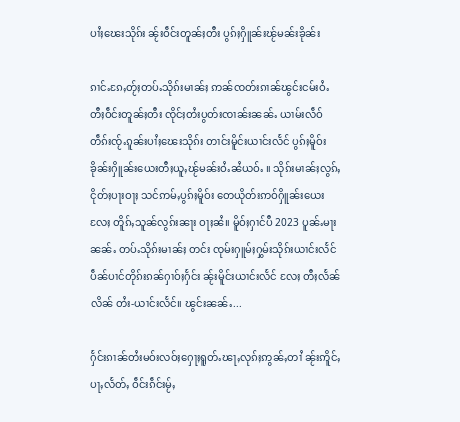ပၢႆႈၽေးသိုၵ်း ၼႂ်းဝဵင်းတူၼ်ႈတီး ပွၵ်ႈႁိူၼ်းၽႂ်မၼ်းၶိုၼ်း

ၵၢင်ႉၵႄႇတႂ်ႈတပ်ႉသိုၵ်းမၢၼ်ႈ ဢၼ်ၸတ်းၵၢၼ်ၽွင်းငမ်းဝႆႉ တီႈဝဵင်းတူၼ်ႈတီး ၸိုင်ႈတႆးပွတ်းၸၢၼ်းၼၼ်ႉ ယၢမ်းလဵဝ်  တဵၵ်းၸႂ်ႉၵူၼ်းပၢႆႈၽေးသိုၵ်း တၢင်းမိူင်းယၢင်းလႅင် ပွၵ်ႈမိူဝ်းၶိုၼ်းႁိူၼ်းယေးတီႈယူႇၽႂ်မၼ်းဝႆႉၼႆယဝ်ႉ ။ သိုၵ်းမၢၼ်ႈလွၵ်ႇငိုတ်ႈပႃးဝႃႈ သင်ဢမ်ႇပွၵ်ႈမိူဝ်း တေယိုတ်းဢဝ်ႁိူၼ်းယေးလႄႈ တိူၵ်ႇသူၼ်လွၵ်းၼႃး ဝႃႈၼႆ။ မိူဝ်ႈႁၢင်ပီ 2023 ပူၼ်ႉမႃးၼၼ်ႉ တပ်ႉသိုၵ်းမၢၼ်ႈ တင်း ၸုမ်းႁူမ်ႈႁွမ်းသိုၵ်းယၢင်းလႅင် ပဵၼ်ပၢင်တိုၵ်းၵၼ်ႁၢဝ်ႈႁႅင်း ၼႂ်းမိူင်းယၢင်းလႅင် လႄႈ တီႈလႅၼ်လိၼ် တႆး-ယၢင်းလႅင်။ ၽွင်းၼၼ်ႉ...

ႁႅင်းၵၢၼ်တႆးမဝ်းလဝ်ႈႁေႃႈရူတ်ႉၽႃႇလုၵ်ႈဢွၼ်ႇတၢႆ ၼႂ်းဢိူင်ႇပႃႇလႅတ်ႇ ဝဵင်းၵဵင်းမႂ်ႇ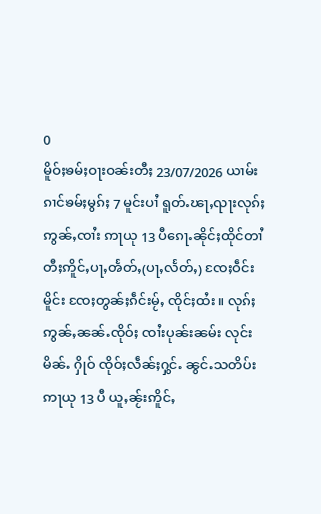0
မိူဝ်ႈၶမ်ႈဝႃးဝၼ်းတီႈ 23/07/2026 ယၢမ်းၵၢင်ၶမ်ႈမွၵ်ႈ 7 မူင်းပၢႆ ရူတ်ႉၽႃႇၺႃးလုၵ်ႈဢွၼ်ႇၸၢႆး ဢႃယု 13 ပီၵေႃႉၼိုင်ႈထိုင်တၢႆ တီႈဢိူင်ႇပႃႇၻႅတ်ႇ(ပႃႇလႅတ်ႇ) ၸႄႈဝဵင်းမိူင်း ၸႄႈတွၼ်ႈၵဵင်းမႂ်ႇ ၸိုင်ႈထႆး။ လုၵ်ႈဢွၼ်ႇၼၼ်ႉၸိုဝ်ႈ ၸၢႆးပုၼ်းၼမ်း လုင်းမိၼ်ႉ ႁိုဝ် ၸိုဝ်ႈလဵၼ်ႈႁွင်ႉ ၼွင်ႉသတိပ်း ဢႃယု 13 ပီ ယူႇၼႂ်းဢိူင်ႇ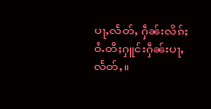ပႃႇလႅတ်ႇ ႁဵၼ်းလိၵ်ႈဝႆႉတီႈႁူင်းႁဵၼ်းပႃႇလႅတ်ႇ။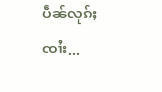ပဵၼ်လုၵ်ႈၸၢႆး...